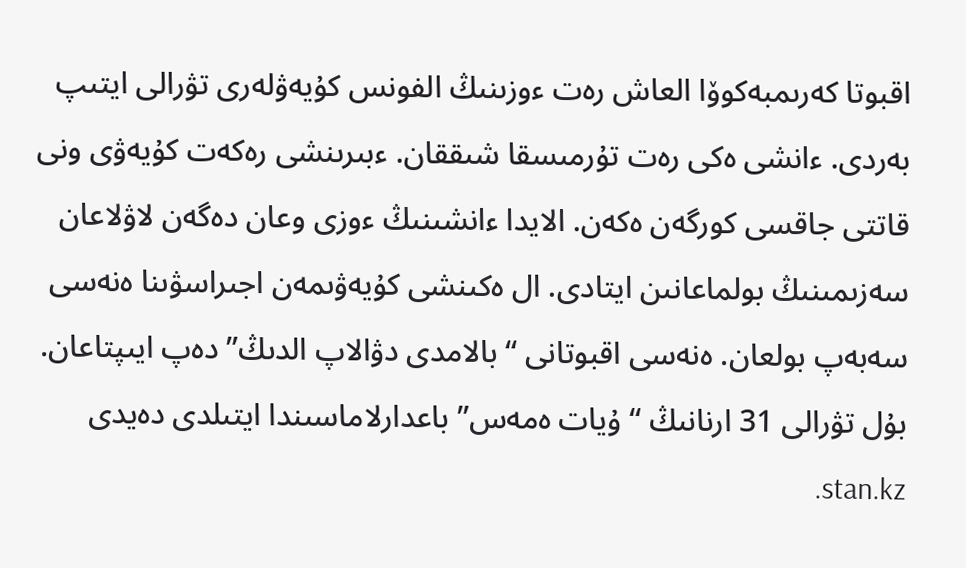اقبوتا كەرىمبەكوۆا العاش رەت ءوزىنىڭ الفونس كۇيەۋلەرى تۋرالى ايتىپ بەردى. ءانشى ەكى رەت تۇرمىسقا شىققان. ءبىرىنشى رەكەت كۇيەۋى ونى قاتتى جاقسى كورگەن ەكەن. الايدا ءانشىنىڭ ءوزى وعان دەگەن لاۋلاعان سەزىمىنىڭ بولماعانىن ايتادى. ال ەكىنشى كۇيەۋىمەن اجىراسۋىنا ەنەسى سەبەپ بولعان. ەنەسى اقبوتانى “بالامدى دۋالاپ الدىڭ” دەپ ايىپتاعان.
بۇل تۋرالى 31 ارنانىڭ “ۇيات ەمەس” باعدارلاماسىندا ايتىلدى دەيدى stan.kz.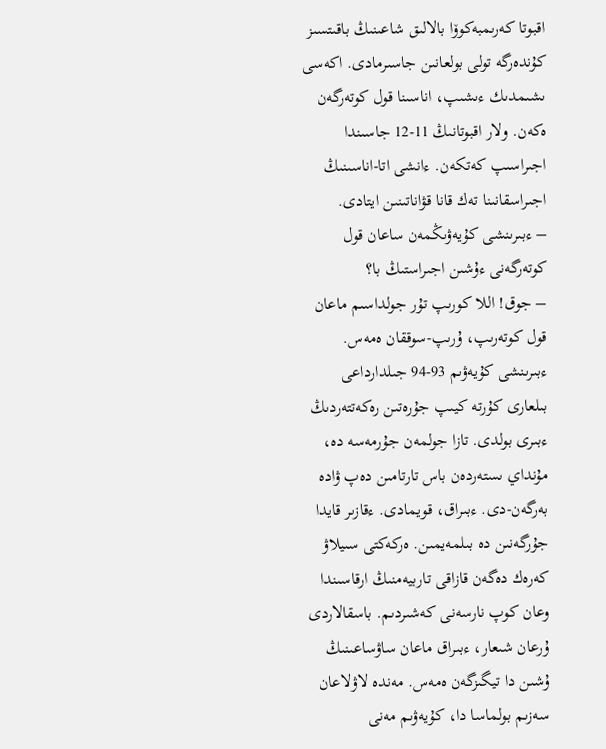اقبوتا كەرىمبەكوۆا بالالىق شاعىنىڭ باقىتسىز كۇندەرگە تولى بولعانىن جاسىرمادى. اكەسى ىشىمدىك ءىشىپ، اناسىنا قول كوتەرگەن ەكەن. ولار اقبوتانىڭ 11-12 جاسىندا اجىراسىپ كەتكەن. ءانشى اتا-اناسىنىڭ اجىراسقانىنا تەك قانا قۋاناتىنىن ايتادى.
– ءبىرىنشى كۇيەۋىڭمەن ساعان قول كوتەرگەنى ءۇشىن اجىراستىڭ با؟
– جوق! اللا كورىپ تۇر جولداسىم ماعان قول كوتەرىپ، ۇرىپ-سوققان ەمەس. ءبىرىنشى كۇيەۋىم 93-94 جىلدارداعى بىلعارى كۇرتە كيىپ جۇرەتىن رەكەتتەردىڭ ءبىرى بولدى. تازا جولمەن جۇرمەسە دە، مۇنداي ىستەردەن باس تارتامىن دەپ ۋادە بەرگەن-دى. ءبىراق، قويمادى. ءقازىر قايدا جۇرگەنىن دە بىلمەيمىن. ەركەكتى سىيلاۋ كەرەك دەگەن قازاقى تاربيەمنىڭ ارقاسىندا وعان كوپ نارسەنى كەشىردىم. باسقالاردى ۇرعان شىعار، ءبىراق ماعان ساۋساعىنىڭ ۇشىن دا تيگىزگەن ەمەس. مەندە لاۋلاعان سەزىم بولماسا دا، كۇيەۋىم مەنى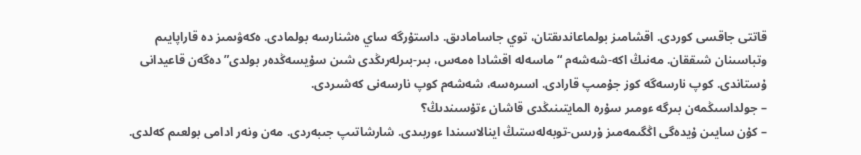قاتتى جاقسى كوردى. اقشامىز بولماعاندىقتان، توي جاسامادىق. داستۇرگە ساي ەشنارسە بولمادى. ەكەۋىمىز دە قاراپايىم وتباسىنان شىققان. مەنىڭ اكە-شەشەم “ماسەلە اقشادا ەمەس، بىر-بىرلەرىڭدى شىن سۇيسەڭدەر بولدى” دەگەن قاعيدانى ۇستاندى. كوپ نارسەگە كوز جۇمىپ قارادى. اسىرەسە، شەشەم كوپ نارسەنى كەشىردى.
– جولداسىڭمەن بىرگە ءومىر سۇرە المايتىنىڭدى قاشان ءتۇسىندىڭ؟
– كۇن سايىن ۇيدەگى اڭگىمەمىز ۇرىس-توبەلەستىڭ اينالاسىندا ءوربىدى. شارشاتىپ جىبەردى. مەن ونەر ادامى بولعىم كەلدى.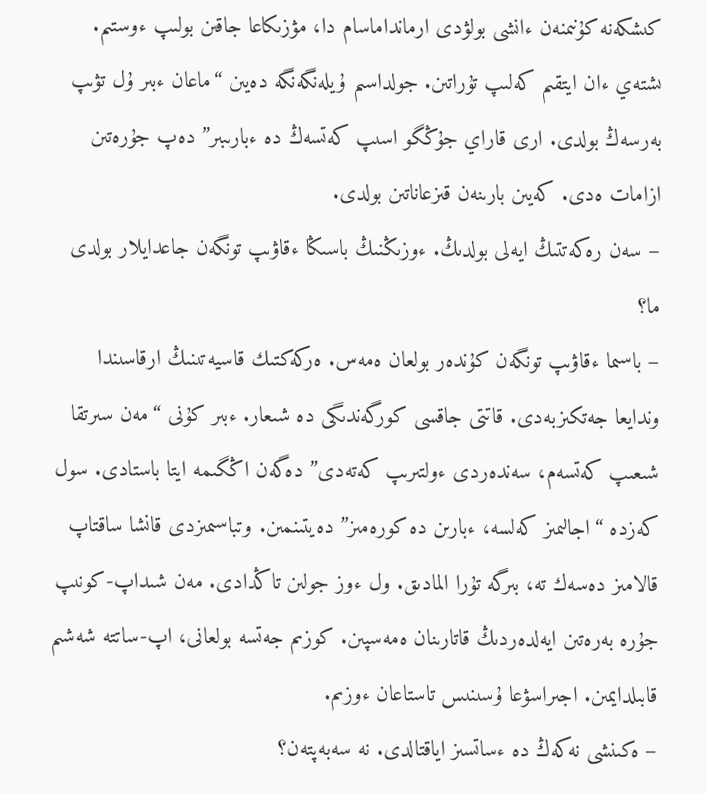كىشكەنە كۇنىمنەن ءانشى بولۋدى ارمانداماسام دا، مۋزىكاعا جاقىن بولىپ ءوستىم. ىشتەي ءان ايتقىم كەلىپ تۇراتىن. جولداسىم ۇيلەنگەنگە دەيىن “ماعان ءبىر ۇل تۋىپ بەرسەڭ بولدى. ارى قاراي جۇڭگو اسىپ كەتسەڭ دە ءبارىبىر” دەپ جۇرەتىن ازامات ەدى. كەيىن بارىنەن قىزعاناتىن بولدى.
– سەن رەكەتتىڭ ايەلى بولدىڭ. ءوزىڭنىڭ باسىڭا ءقاۋىپ تونگەن جاعدايلار بولدى ما؟
– باسىما ءقاۋىپ تونگەن كۇندەر بولعان ەمەس. ەركەكتىك قاسيەتىنىڭ ارقاسىندا وندايعا جەتكىزبەدى. قاتتى جاقسى كورگەندىگى دە شىعار. ءبىر كۇنى “مەن سىرتقا شىعىپ كەتسەم، سەندەردى ءولتىرىپ كەتەدى” دەگەن اڭگىمە ايتا باستادى. سول كەزدە “اجالىمىز كەلسە، ءبارىن دە كورەمىز” دەيتىنمىن. وتباسىمىزدى قانشا ساقتاپ قالامىز دەسەك تە، بىرگە تۇرا المادىق. ول ءوز جولىن تاڭدادى. مەن شىداپ-كونىپ جۇرە بەرەتىن ايەلدەردىڭ قاتارىنان ەمەسپىن. كوزىم جەتسە بولعانى، اپ-ساتتە شەشىم قابىلدايمىن. اجىراسۋعا ۇسىنىس تاستاعان ءوزىم.
– ەكىنشى نەكەڭ دە ءساتسىز اياقتالدى. نە سەبەپتەن؟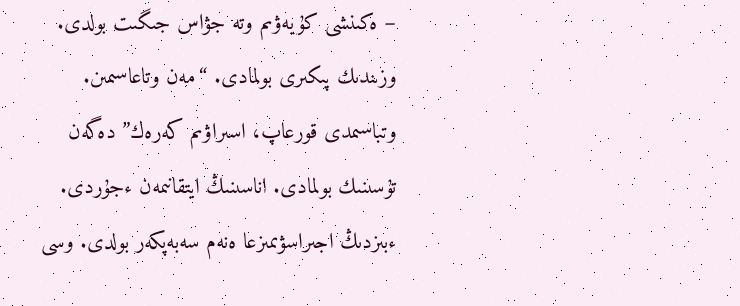– ەكىنشى كۇيەۋىم وتە جۋاس جىگىت بولدى. وزىندىك پىكىرى بولمادى. “مەن وتاعاسىمىن. وتباسىمدى قورعاپ، اسىراۋىم كەرەك” دەگەن تۇسىنىك بولمادى. اناسىنىڭ ايتقانىمەن ءجۇردى. ءبىزدىڭ اجىراسۋىمىزعا ەنەم سەبەپكەر بولدى. وسى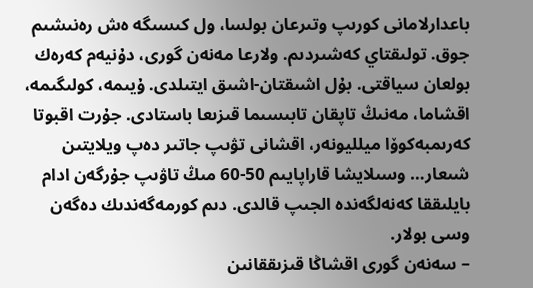باعدارلامانى كورىپ وتىرعان بولسا، ول كىسىگە ەش رەنىشىم جوق. تولىقتاي كەشىردىم. ولارعا مەنەن گورى، دۇنيەم كەرەك بولعان سياقتى. بۇل اشىقتان-اشىق ايتىلدى. ۇيىمە، كولىگىمە، اقشاما، مەنىڭ تاپقان تابىسىما قىزىعا باستادى. جۇرت اقبوتا كەرىمبەكوۆا ميلليونەر، اقشانى تۋىپ جاتىر دەپ ويلايتىن شىعار… وسىلايشا قاراپايىم 50-60 مىڭ تاۋىپ جۇرگەن ادام بايلىققا كەنەلگەندە الجىپ قالدى. دىم كورمەگەندىك دەگەن وسى بولار.
– سەنەن گورى اقشاڭا قىزىققانىن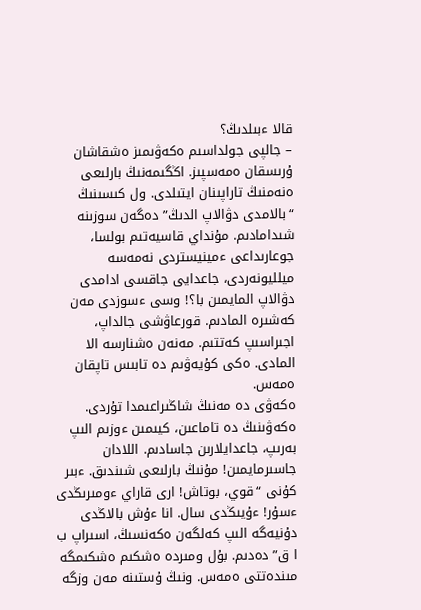قالا ءبىلدىڭ؟
– جالپى جولداسىم ەكەۋىمىز ەشقاشان ۇرىسقان ەمەسپىز. اڭگىمەنىڭ بارلىعى ەنەمنىڭ تاراپىنان ايتىلدى. ول كىسىنىڭ “بالامدى دۋالاپ الدىڭ” دەگەن سوزىنە شىدامادىم. مۇنداي قاسيەتىم بولسا، جوعارىداعى ءمينيستردى نەمەسە ميلليونەردى، جاعدايى جاقسى ادامدى دۋالاپ المايمىن با؟! وسى ءسوزدى مەن كەشىرە المادىم. قورعاۋشى جالداپ، اجىراسىپ كەتتىم. مەنەن ەشنارسە الا المادى. ەكى كۇيەۋىم دە تابىس تاپقان ەمەس.
ەكەۋى دە مەنىڭ شاڭىراعىمدا تۇردى. ەكەۋىنىڭ دە تاماعىن، كيىمىن ءوزىم الىپ بەرىپ، جاعدايلارىن جاسادىم. اللادان جاسىرمايمىن! مۇنىڭ بارلىعى شىندىق. ءبىر كۇنى “قوي، بوتاش! ارى قاراي ءومىرىڭدى ءسۇر! ءۇيىڭدى سال. انا ءۇش بالاڭدى دۇنيەگە الىپ كەلگەن ەكەنسىڭ، اسىراپ ب ا ق” دەدىم. بۇل ومىردە ەشكىم ەشكىمگە مىندەتتى ەمەس. ونىڭ ۇستىنە مەن وزگە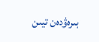بىرەۋدەن تيىن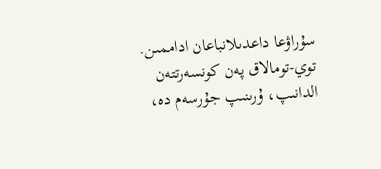سۇراۋعا داعدىلانباعان اداممىن. توي-تومالاق پەن كونسەرتتەن الدانىپ، ۇرىنىپ جۇرسەم دە،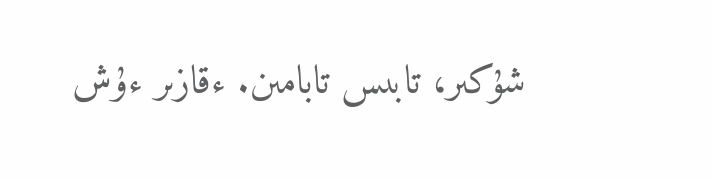شۇكىر، تابىس تابامىن. ءقازىر ءۇش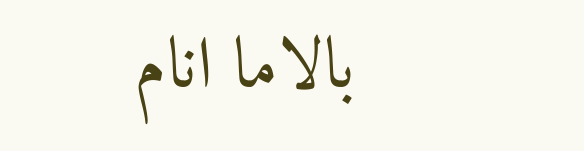بالاما انام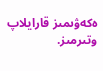ەكەۋىمىز قارايلاپ وتىرمىز.